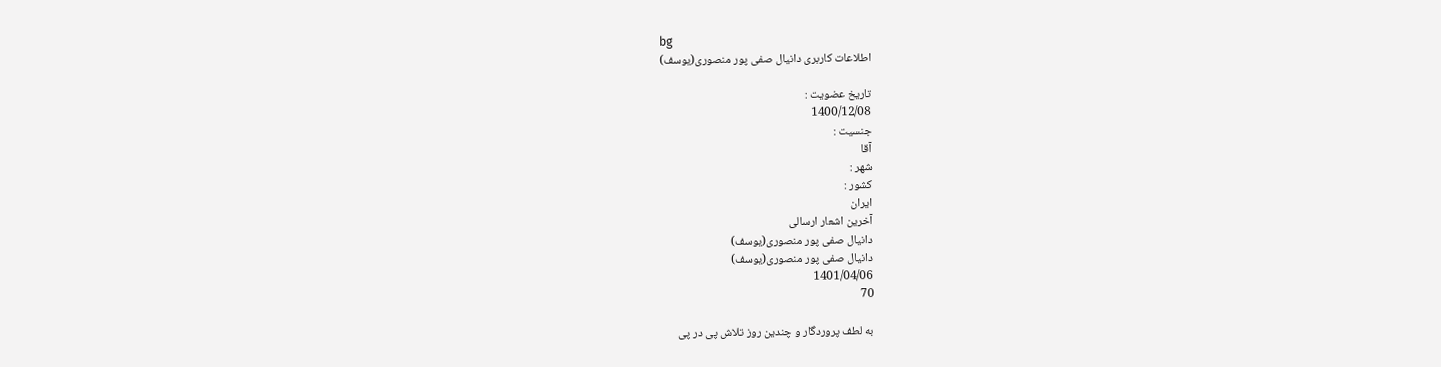bg
اطلاعات کاربری دانیال صفی پور منصوری(یوسف)

تاریخ عضویت :
1400/12/08
جنسیت :
آقا
شهر :
کشور :
ایران
آخرین اشعار ارسالی
دانیال صفی پور منصوری(یوسف)
دانیال صفی پور منصوری(یوسف)
1401/04/06
70

به لطف پروردگار و چندین روز تلاش پی در پی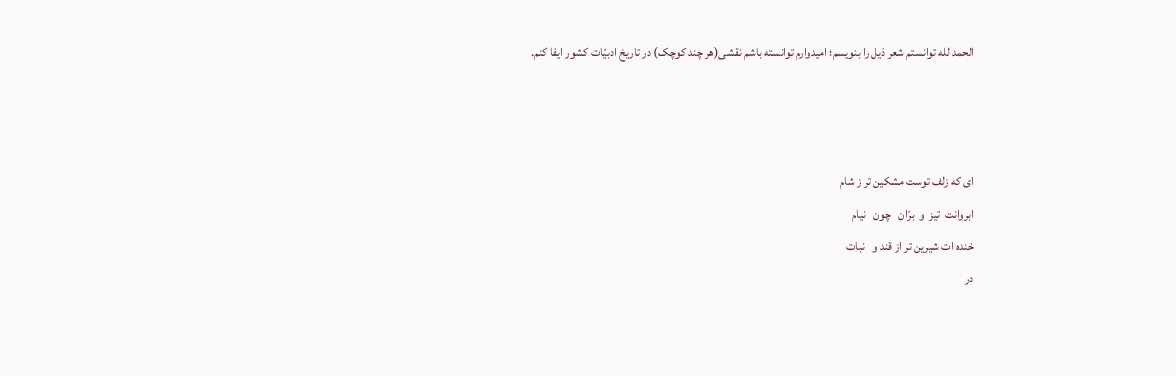الحمد لله توانستم شعر ذیل را بنویسم؛ امیدوارم توانسته باشم نقشی(هر چند کوچک) در تاریخ ادبیّات کشور ایفا کنم.



ای که زلف توست مشکین تر ز شام
ابروانت  تیز  و  برّان   چون   نیام
خنده ات شیرین تر از قند و   نبات
در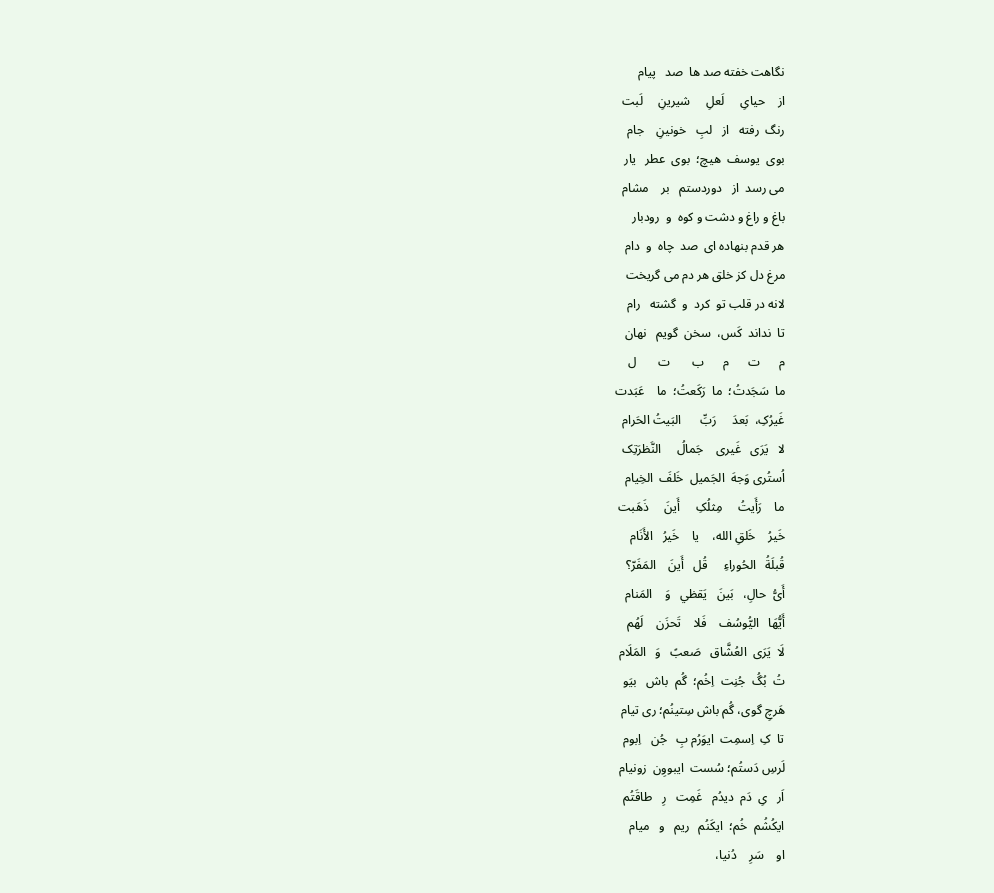نگاهت خفته صد ها  صد   پیام
از    حیایِ     لَعلِ     شیرینِ     لَبت
رنگ  رفته   از   لبِ   خونینِ    جام
بوی  یوسف  هیچ؛  بوی  عطر   یار
می رسد  از   دوردستم   بر    مشام
باغ و راغ و دشت و کوه  و  رودبار
هر قدم بنهاده ای  صد  چاه  و  دام
مرغ دل کز خلق هر دم می گریخت
لانه در قلب تو  کرد  و  گشته   رام
تا  نداند  کَس،  سخن  گویم   نهان
م      ت      م      ب       ت       ل
ما  سَجَدتُ؛  ما  رَکَعتُ؛  ما    عَبَدت
غَیرُکِ،  بَعدَ     رَبِّ      البَیتُ الحَرام
لا   یَرَی   غَیری    جَمالُ     النَّظرَتِک
اُستُری وَجهَ  الجَمیل  خَلفَ  الخِیام
ما    رَأَیتُ     مِثلُکِ     أَینَ     ذَهَبت
خَیرُ    خَلقِ الله،    یا    خَیرُ   الأَنَام
قُبلَةُ   الحُوراءِ     قُل   أَینَ    المَفَرّ؟
أَیُّ  حالِ،   بَینَ   یَقظي   وَ    المَنام
أَیُّهَا   الیُّوسُف    فَلا    تَحزَن    لَهُم
لَا  یَرَی  العُشَّاق   صَعبً   وَ   المَلَام
تُ  بُگُ  جُنِت  اِخُم؛  گُم  باش   بیَو
هَرچِ گوی، گُم باش سِتینُم؛ ری تیام
تا  کِ  اِسمِت  ایوَرُم بِ   جُن   اِبوم
لَرسِ دَستُم؛ سُست  ایبووِن  زونیام
اَر   یِ  دَم  دیدُم   غَمِت   رِ   طاقَتُم
ایکُشُم  خُم؛  ایکَنُم   ریم   و   میام
او    سَرِ    دُنیا،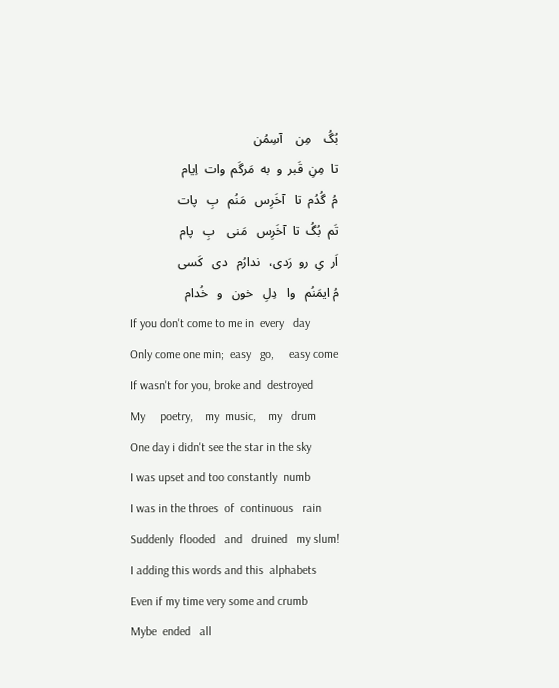بُگُ    مِن    آسِمُن
تا  مِنِ  قَبر  و  به  مَرگَم  وات  اِیام
مُ  گُدُم  تا   آخَرِس   مَنُم   بِ   پات
تَم  بُگُ  تا  آخَرِس   مَنی    بِ   پام
اَر  یِ  رو  رَدی،   ندارُم   دی   کَسی
مُ ایمَنُم   وا   دِلِ   خون   و   خُدام
If you don't come to me in  every   day
Only come one min;  easy   go,     easy come
If wasn't for you, broke and  destroyed
My     poetry,    my  music,    my   drum
One day i didn't see the star in the sky
I was upset and too constantly  numb
I was in the throes  of  continuous   rain
Suddenly  flooded   and   druined   my slum!
I adding this words and this  alphabets
Even if my time very some and crumb
Mybe  ended   all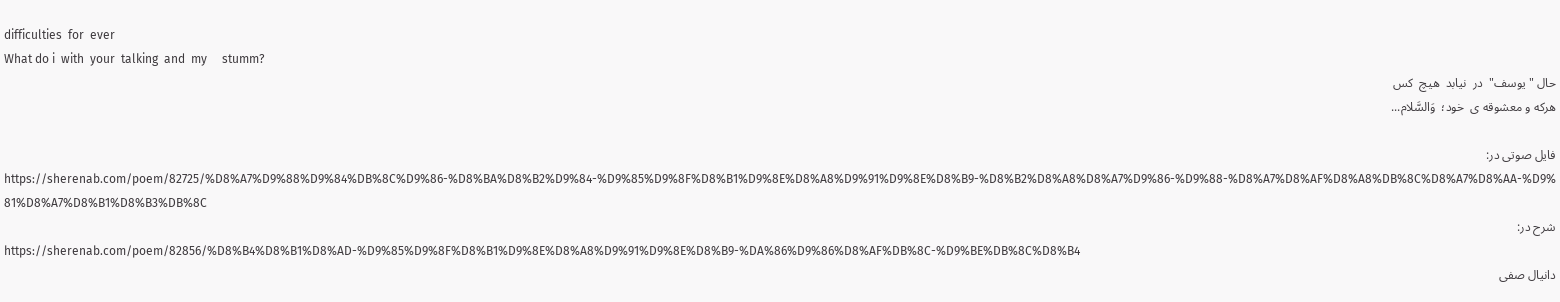difficulties  for  ever
What do i  with  your  talking  and  my     stumm?
حال "یوسف"  در  نیابد  هیچ  کس
هرکه و معشوقه ی  خود؛  وَالسَّلام...

فایل صوتی در:
https://sherenab.com/poem/82725/%D8%A7%D9%88%D9%84%DB%8C%D9%86-%D8%BA%D8%B2%D9%84-%D9%85%D9%8F%D8%B1%D9%8E%D8%A8%D9%91%D9%8E%D8%B9-%D8%B2%D8%A8%D8%A7%D9%86-%D9%88-%D8%A7%D8%AF%D8%A8%DB%8C%D8%A7%D8%AA-%D9%81%D8%A7%D8%B1%D8%B3%DB%8C
شرح در:
https://sherenab.com/poem/82856/%D8%B4%D8%B1%D8%AD-%D9%85%D9%8F%D8%B1%D9%8E%D8%A8%D9%91%D9%8E%D8%B9-%DA%86%D9%86%D8%AF%DB%8C-%D9%BE%DB%8C%D8%B4
دانیال صفی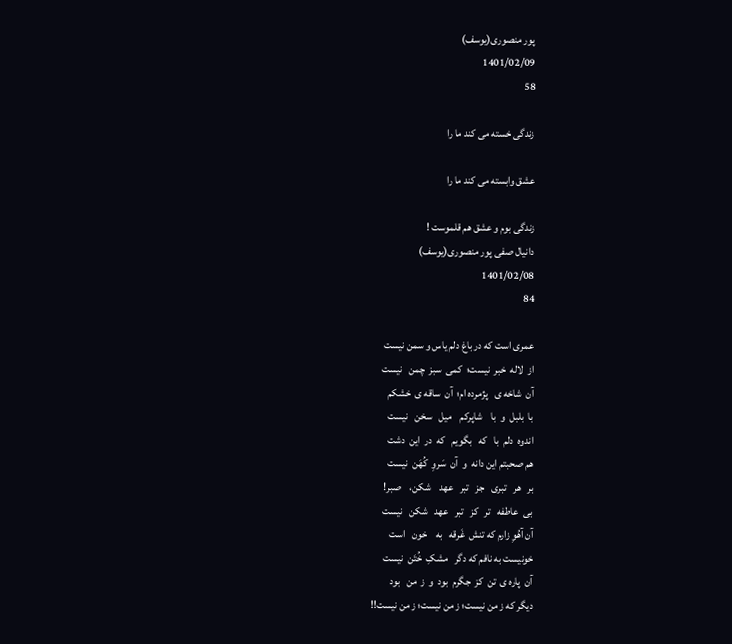پور منصوری(یوسف)
1401/02/09
58

زندگی خسته می کند ما را

عشق وابسته می کند ما را

زندگی بوم و عشق هم قلموست !
دانیال صفی پور منصوری(یوسف)
1401/02/08
84

عمری است که در باغ دلم یاس و سمن نیست
از  لاله  خبر  نیست؛  کمی  سبز  چمن   نیست
آن  شاخه ی   پژمرده ام؛  آن  ساقه ی  خشکم
با  بلبل  و  با    شاپرکم    میل   سخن   نیست
اندوه  دلم  با   که   بگویم   که  در  این  دشت
هم صحبتم این دانه  و  آن  سَروِ  کُهَن  نیست
بر   هر   تبری   جز   تبر   عهد    شکن،    صبر!
بی  عاطفه   تر   کز   تبر   عهد   شکن   نیست
آن آهُوِ زارم که تنش  غَرقه   به    خون   است
خونیست به نافم که دگر   مشکِ  خُتَن  نیست
آن  پاره ی  تن  کز  جگرم  بود  و  ز  من   بود
دیگر که ز من نیست؛ ز من نیست؛ ز من نیست!!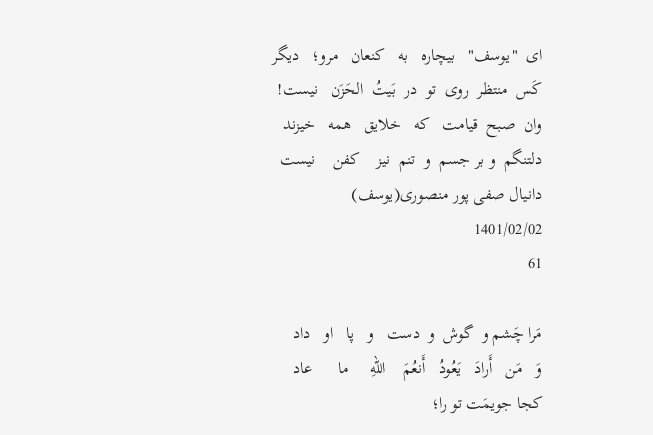ای  "یوسف"   بیچاره   به   کنعان   مرو؛   دیگر
کَس  منتظر  روی  تو  در  بَیتُ  الحَزَن   نیست!
وان  صبح  قیامت   که   خلایق   همه   خیزند
دلتنگم  و بر جسم  و  تنم  نیز    کفن    نیست
دانیال صفی پور منصوری(یوسف)
1401/02/02
61

مَرا چَشم و  گوش  و  دست   و   پا   او   داد
وَ   مَن   أَرادَ   یَعُودُ   أَنعُمَ    اللهِ     ما      عاد
کجا جویمَت تو را؛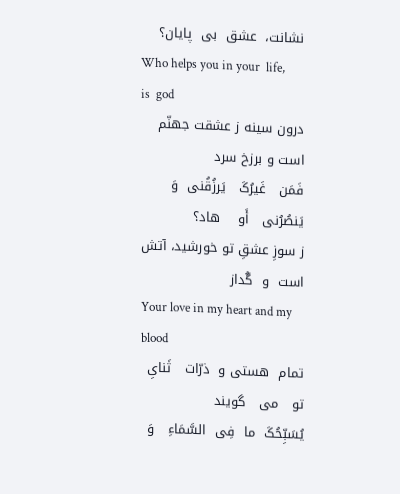نشانت،  عشق  بی  پایان؟
Who helps you in your  life,  is  god
درون سینه ز عشقت جهنّم است و برزخ سرد
فَمَن   غَیرُکَ   یَرزُقُنی  وَ   یَنصُرُنی   أَو    هاد؟
ز سوزِ عشقِ تو خورشید، آتش  است  و  گُداز
Your love in my heart and my blood
تمام  هستی و  ذرّات   ثَنایِ   تو   می   گویند
یُسَبِّحُکَ  ما  فِی  السَّمَاءِ   وَ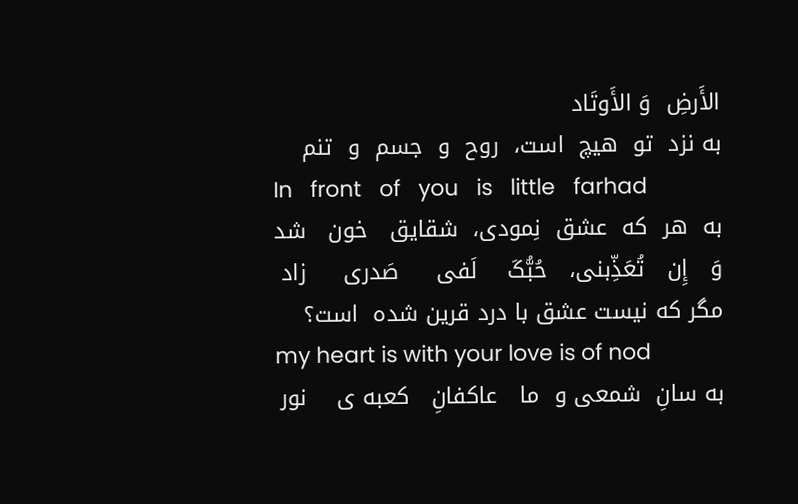الأَرضِ  وَ الأَوتَاد
به نزد  تو  هیچ  است،  روح  و  جسم  و  تنم
In   front   of   you   is   little   farhad
به  هر  که  عشق  نِمودی،  شقایق   خون   شد
وَ   إِن   تُعَذِّبنی،   حُبُّکَ    لَفی     صَدری     زاد
مگر که نیست عشق با درد قرین شده  است؟
my heart is with your love is of nod
به سانِ  شمعی و  ما   عاکفانِ   کعبه ی    نور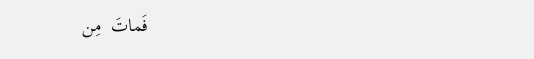فَماتَ  مِن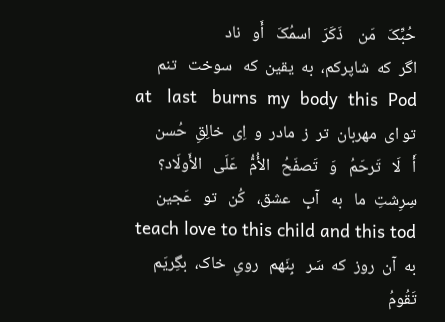حُبِّکَ   مَن    ذَکَرَ   اسمُکَ   أَو   ناد
اگر  که  شاپرکم،  به  یقین  که   سوخت   تنم
at   last   burns  my  body  this  Pod
تو ای  مهربان  تر  ز  مادر  و  اِی  خالِقِ  حُسن
أَ   لَا   تَرحَمُ   وَ   تَصفَحُ   الأُمُّ   عَلَی   الأَولَاد؟
سِرِشتِ  ما   به   آبِ   عشق،   کُن   تو   عَجین
teach love to this child and this tod
به  آن  روز  که  سَر   بِنَهم   رویِ  خاک،  بگِریَم
تَقُومُ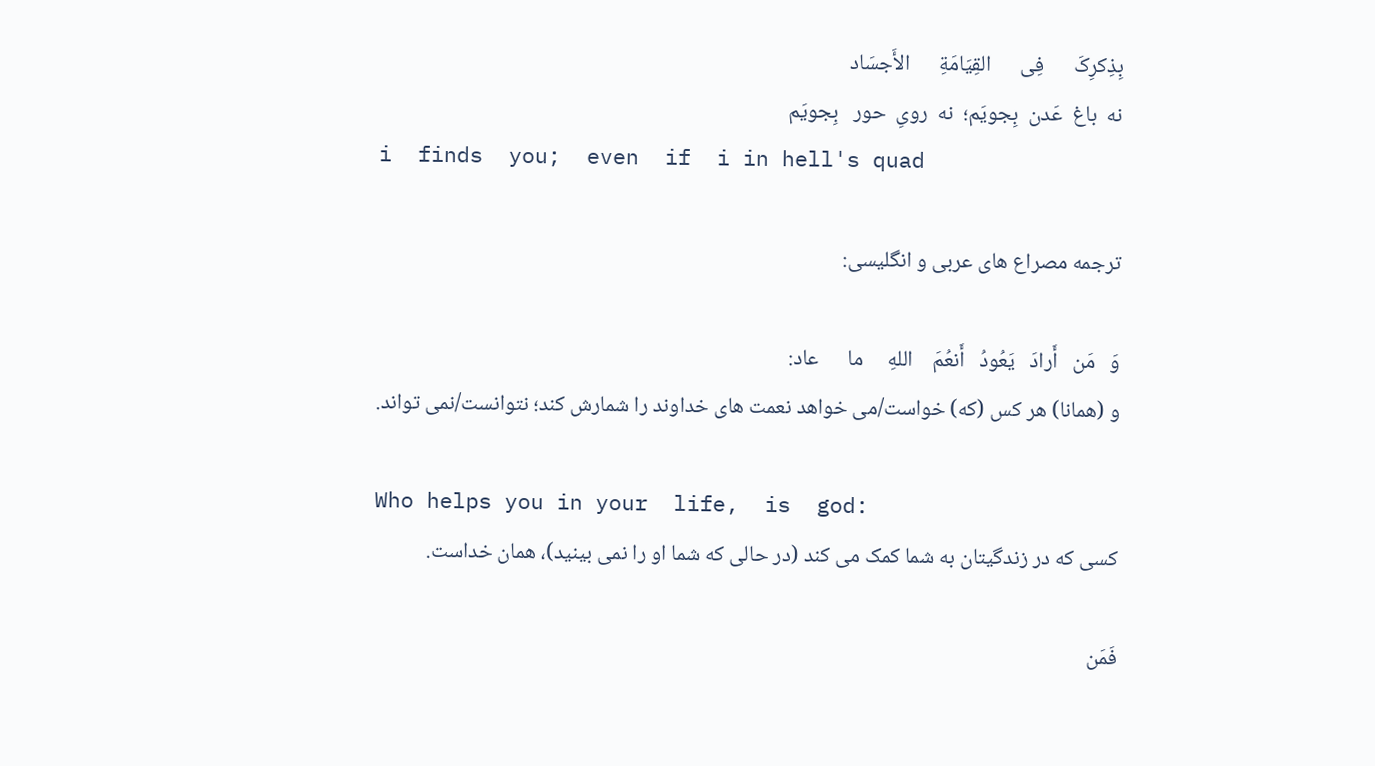بِذِکرِکَ      فِی      القِیَامَةِ      الأَجسَاد
نه  باغ  عَدن  بِجویَم؛  نه  رویِ  حور   بِجویَم
i  finds  you;  even  if  i in hell's quad

ترجمه مصراع های عربی و انگلیسی:

وَ   مَن   أَرادَ   یَعُودُ   أَنعُمَ    اللهِ     ما      عاد:
و (همانا) هر کس (که) خواست/می خواهد نعمت های خداوند را شمارش کند؛ نتوانست/نمی تواند.

Who helps you in your  life,  is  god:
کسی که در زندگیتان به شما کمک می کند (در حالی که شما او را نمی بینید)، همان خداست.

فَمَن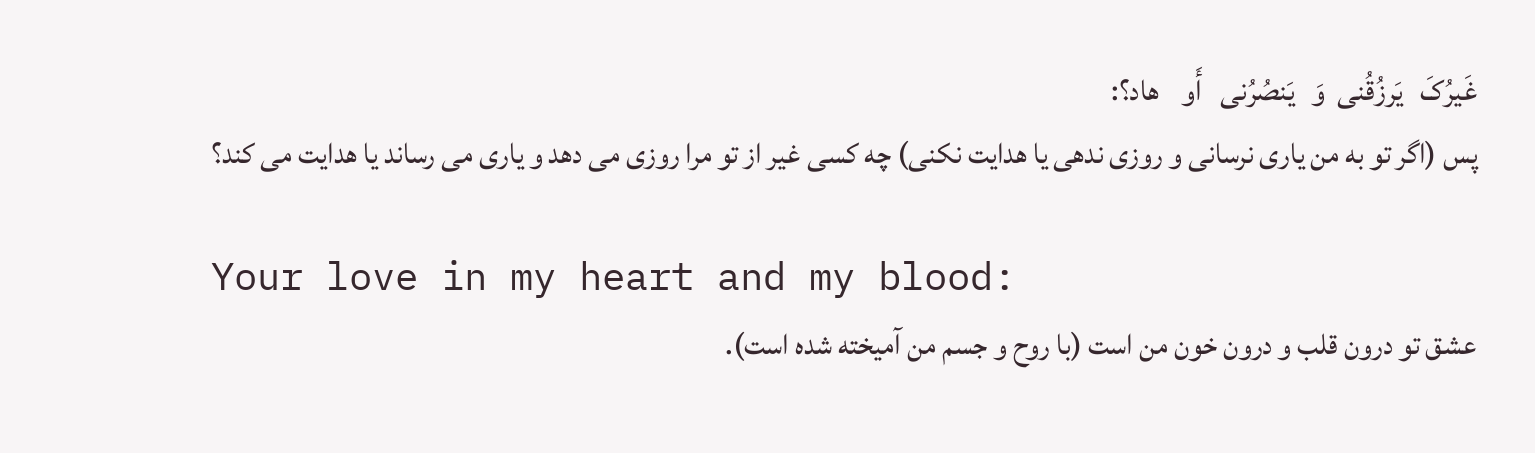غَیرُکَ   یَرزُقُنی  وَ   یَنصُرُنی   أَو    هاد؟:
پس (اگر تو به من یاری نرسانی و روزی ندهی یا هدایت نکنی) چه کسی غیر از تو مرا روزی می دهد و یاری می رساند یا هدایت می کند؟

Your love in my heart and my blood:
عشق تو درون قلب و درون خون من است (با روح و جسم من آمیخته شده است).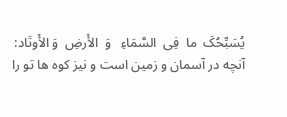یُسَبِّحُکَ  ما  فِی  السَّمَاءِ   وَ  الأَرضِ  وَ الأَوتَاد:
آنچه در آسمان و زمین است و نیز کوه ها تو را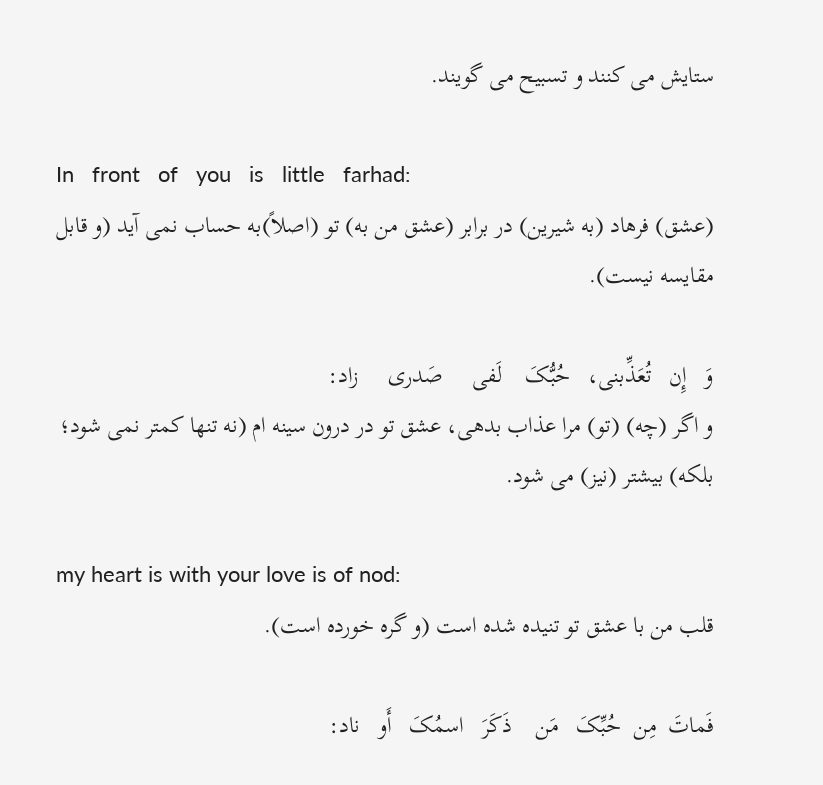ستایش می کنند و تسبیح می گویند.

In   front   of   you   is   little   farhad:
(عشق) فرهاد (به شیرین) در برابر (عشق من به) تو (اصلاً)به حساب نمی آید (و قابل مقایسه نیست).

وَ   إِن   تُعَذِّبنی،   حُبُّکَ    لَفی     صَدری     زاد:
و اگر (چه) (تو) مرا عذاب بدهی، عشق تو در درون سینه ام (نه تنها کمتر نمی شود؛ بلکه) بیشتر (نیز) می شود.

my heart is with your love is of nod:
قلب من با عشق تو تنیده شده است (و گره خورده است).

فَماتَ  مِن  حُبِّکَ   مَن    ذَکَرَ   اسمُکَ   أَو   ناد: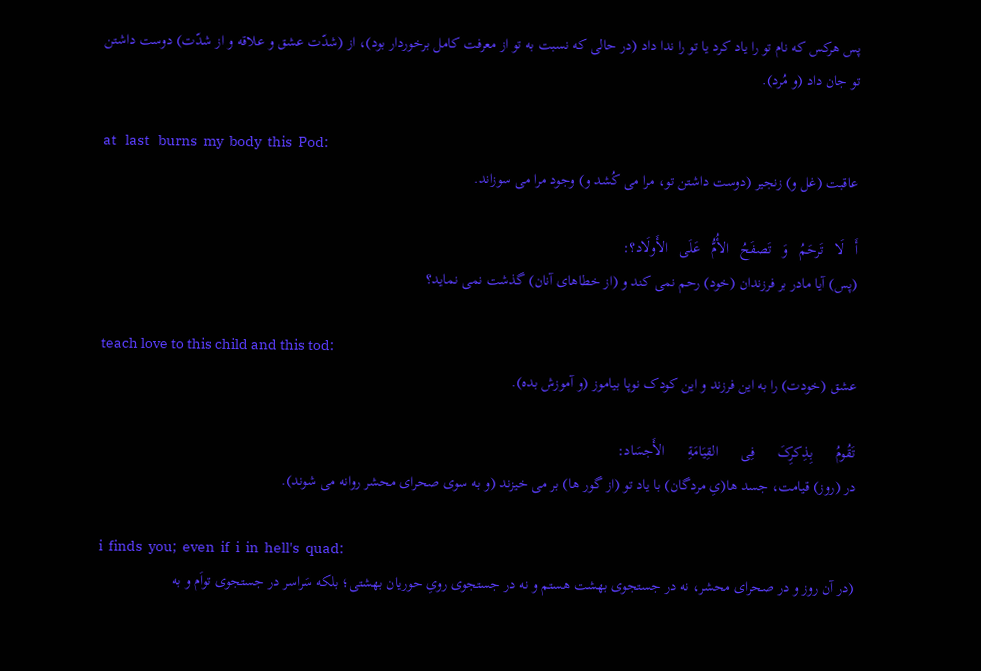پس هرکس که نام تو را یاد کرد یا تو را ندا داد (در حالی که نسبت به تو از معرفت کامل برخوردار بود)، از (شدّت عشق و علاقه و از شدّت) دوست داشتن تو جان داد (و مُرد).

at   last   burns  my  body  this  Pod:
عاقبت (غل و) زنجیر (دوست داشتن تو، مرا می کُشد و) وجود مرا می سوزاند.

أَ   لَا   تَرحَمُ   وَ   تَصفَحُ   الأُمُّ   عَلَی   الأَولَاد؟:
(پس) آیا مادر بر فرزندان (خود) رحم نمی کند و (از خطاهای آنان) گذشت نمی نماید؟

teach love to this child and this tod:
عشق (خودت) را به این فرزند و این کودک نوپا بیاموز (و آموزش بده).

تَقُومُ      بِذِکرِکَ      فِی      القِیَامَةِ      الأَجسَاد:
در (روز) قیامت، جسد ها(یِ مردگان) با یاد تو (از گور ها) بر می خیزند (و به سوی صحرای محشر روانه می شوند).

i  finds  you;  even  if  i  in  hell's  quad:
(در آن روز و در صحرای محشر، نه در جستجوی بهشت هستم و نه در جستجوی رویِ حوریان بهشتی؛ بلکه سَراسر در جستجوی تواَم و به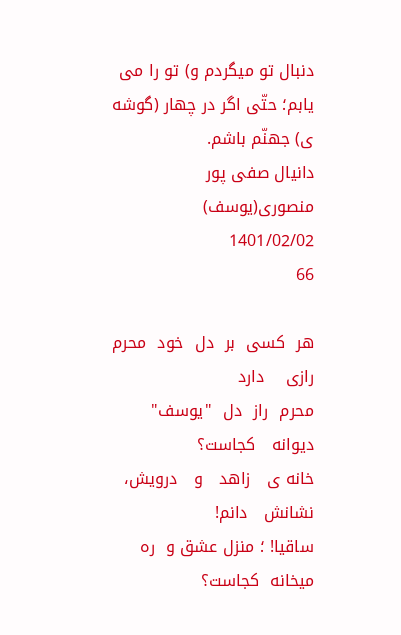دنبال تو میگردم و) تو را می یابم؛ حتّی اگر در چهار (گوشه ی) جهنّم باشم.
دانیال صفی پور منصوری(یوسف)
1401/02/02
66

هر  کسی  بر  دل  خود  محرم   رازی    دارد
محرم  راز  دل  "یوسف"   دیوانه   کجاست؟
خانه ی   زاهد   و   درویش،   نشانش   دانم!
ساقیا! ؛ منزل عشق و  ره  میخانه  کجاست؟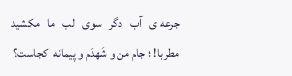جرعه ی   آب   دگر   سوی   لب   ما   مکشید
مطربا! ؛ جام من و شَهدَم و پیمانه  کجاست؟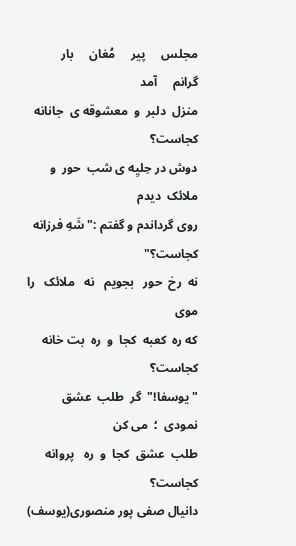مجلس     پیر     مُغان     بار     گرانم     آمد
منزل  دلبر  و  معشوقه ی  جانانه   کجاست؟
دوش در حِلیِه ی شب  حور  و  ملائک  دیدم
روی گرداندم و گفتم :" شَهِ فرزانه کجاست؟"
نه  رخ  حور   بجویم   نه   ملائک   را   موی
که ره  کعبه  کجا  و  ره  بت خانه  کجاست؟
"یوسفا!"  گر  طلب  عشق  نمودی  ؛  می کن
طلب  عشق  کجا  و  ره   پروانه   کجاست؟
دانیال صفی پور منصوری(یوسف)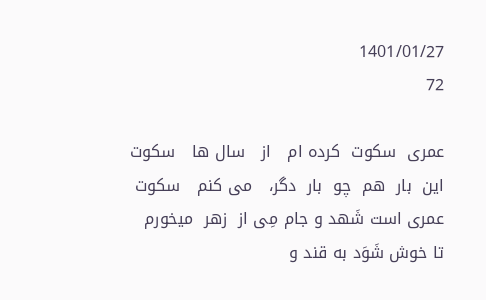1401/01/27
72

عمری  سکوت  کرده ام   از   سال ها   سکوت
این  بار  هم  چو  بار  دگر،   می کنم   سکوت
عمری است شَهد و جام مِی از  زهر  میخورم
تا خوش شَوَد به قند و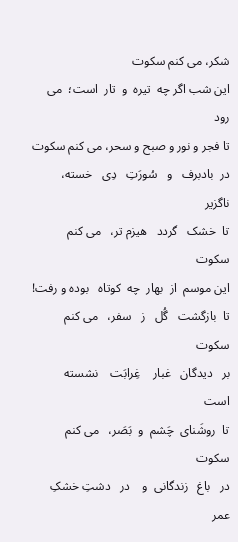شکر، می کنم سکوت
این شب اگر چه  تیره  و  تار  است؛  می رود
تا فجر و نور و صبح و سحر، می کنم سکوت
در  بادبرف   و   سُورَتِ   دِی   خسته،   ناگزیر
تا  خشک   گردد   هیزم تر،   می کنم   سکوت
این موسم  از  بهار  چه  کوتاه   بوده و رفت!
تا  بازگشت   گُل   ز   سفر،   می کنم   سکوت
بر   دیدگان   غبار    غِرابَت    نشسته    است
تا  روشَنای  چَشم  و  بَصَر،   می کنم   سکوت
در   باغ   زندگانی  و    در   دشتِ خشکِ عمر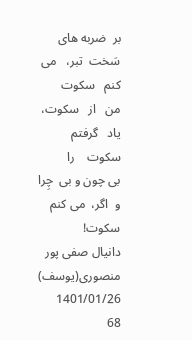بر  ضربه های  سَخت  تبر،   می کنم   سکوت
من   از   سکوت،    یاد   گرفتم    سکوت    را
بی چون و بی  چِرا  و  اگر،  می کنم  سکوت!
دانیال صفی پور منصوری(یوسف)
1401/01/26
68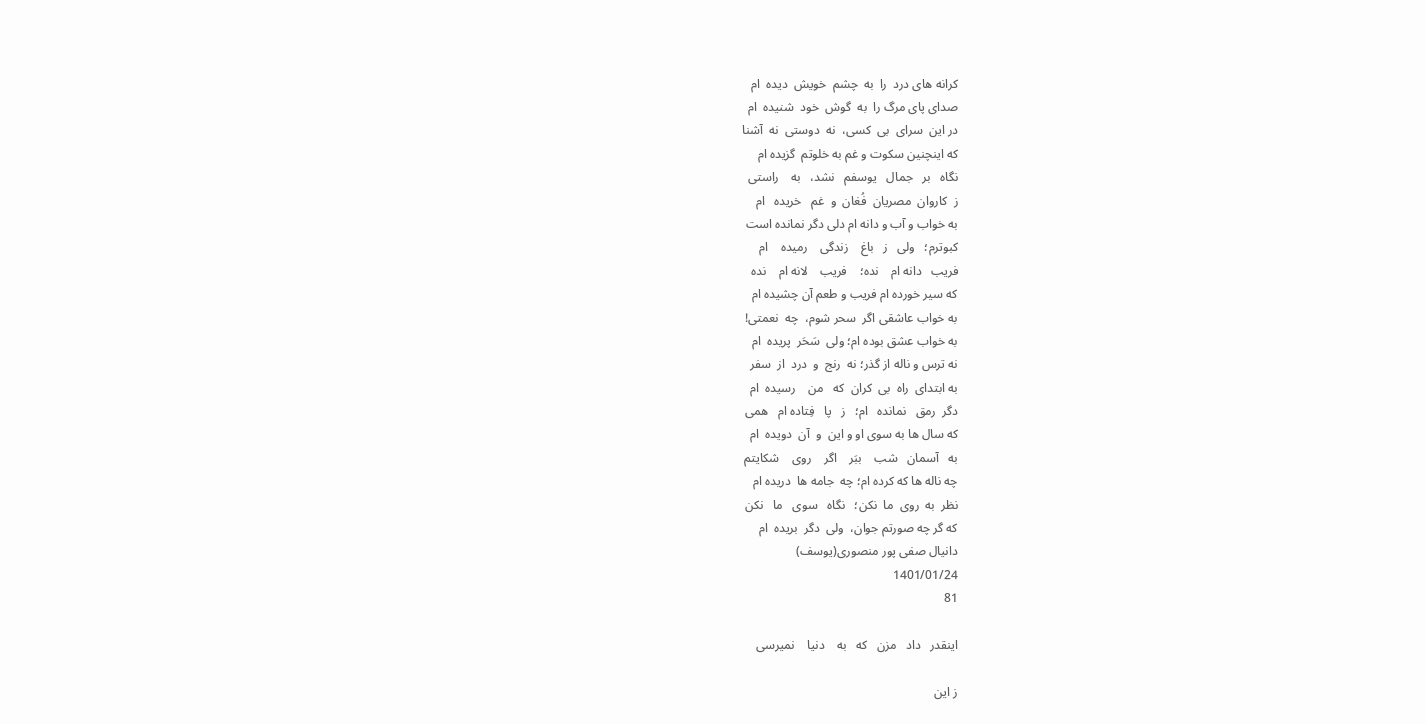کرانه های درد  را  به  چشم  خویش  دیده  ام
صدای پای مرگ را  به  گوش  خود  شنیده  ام
در این  سرای  بی  کسی،  نه  دوستی  نه  آشنا
که اینچنین سکوت و غم به خلوتم  گزیده ام
نگاه   بر   جمال   یوسفم   نشد،   به    راستی
ز  کاروان  مصریان  فُغان  و  غم   خریده   ام
به خواب و آب و دانه ام دلی دگر نمانده است
کبوترم؛   ولی   ز   باغ    زندگی    رمیده    ام
فریب   دانه ام    نده؛    فریب    لانه ام    نده
که سیر خورده ام فریب و طعم آن چشیده ام
به خواب عاشقی اگر  سحر شوم،  چه  نعمتی!
به خواب عشق بوده ام؛ ولی  سَحَر  پریده  ام
نه ترس و ناله از گذر؛ نه  رنج  و  درد  از  سفر
به ابتدای  راه  بی  کران  که   من    رسیده  ام
دگر  رمق   نمانده   ام؛   ز   پا   فِتاده ام   همی
که سال ها به سوی او و این  و  آن  دویده  ام
به   آسمان   شب    ببَر    اگر    روی    شکایتم
چه ناله ها که کرده ام؛ چه  جامه ها  دریده ام
نظر  به  روی  ما  نکن؛   نگاه   سوی   ما   نکن
که گر چه صورتم جوان،  ولی  دگر  بریده  ام
دانیال صفی پور منصوری(یوسف)
1401/01/24
81

اینقدر   داد   مزن   که   به    دنیا    نمیرسی

ز این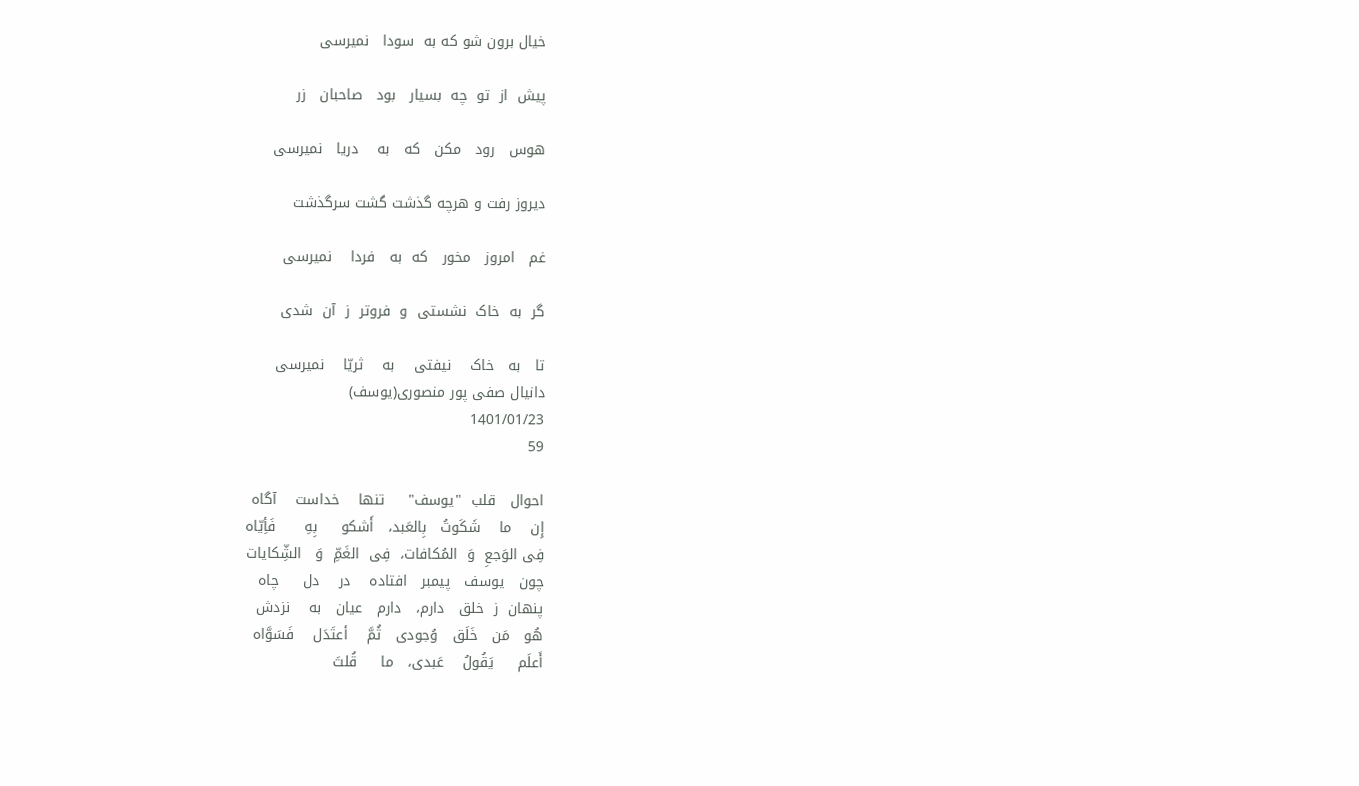خیال برون شو که به  سودا   نمیرسی

پیش  از  تو  چه  بسیار   بود   صاحبان   زر

هوس   رود   مکن   که   به    دریا   نمیرسی

دیروز رفت و هرچه گذشت گشت سرگذشت

غم   امروز   مخور   که  به   فردا    نمیرسی

گر  به  خاک  نشستی  و  فروتر  ز  آن  شدی

تا   به   خاک    نیفتی    به    ثریّا    نمیرسی
دانیال صفی پور منصوری(یوسف)
1401/01/23
59

احوال   قلب  "یوسف"     تنها    خداست    آگاه
إِن    ما    شَکَوتُ   بِالعَبد،   أَشکو     بِهِ      فَأِیّاه
فِی الوَجعِ  وَ  المُکافات،  فِی  الغَمِّ  وَ   الشِّکایات
چون   یوسف   پیمبر   افتاده    در    دل     چاه
پنهان  ز  خلق   دارم،   دارم   عیان   به    نزدش
هُو   مَن   خَلَق   وُجودی   ثُمَّ    أعتَدَل    فَسَوَّاه
أَعلَم     یَقُولُ    عَبدی،   ما     قُلتَ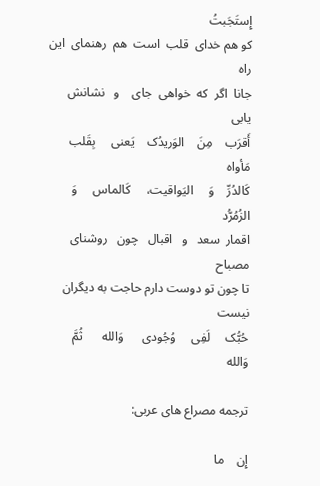إِستَجَبتُ
کو هم خدای  قلب  است  هم  رهنمای  این   راه
جانا  اگر  که  خواهی  جای    و   نشانش    یابی
أَقرَب    مِنَ    الوَریدُک    یَعنی     بِقَلب      مَأواه
کَالدُرِّ    وَ     الیَواقیت،     کَالماس     وَ      الزُمُرُّد
اقمار  سعد   و   اقبال   چون   روشنای   مصباح
تا چون تو دوست دارم حاجت به دیگران نیست
حُبُّک     لَفِی     وُجُودی      وَالله      ثُمَّ      وَالله

ترجمه مصراع های عربی:

إِن    ما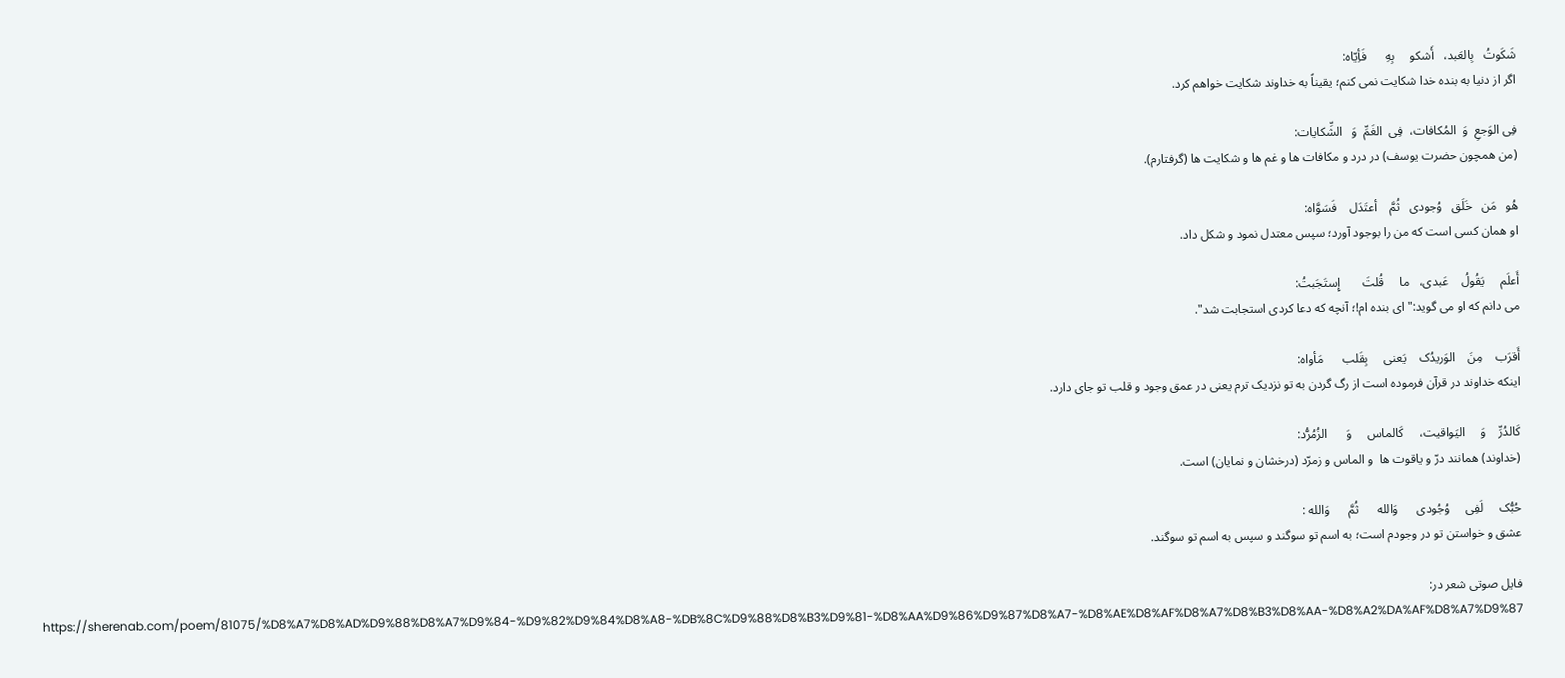شَکَوتُ   بِالعَبد،   أَشکو     بِهِ      فَأِیّاه:
اگر از دنیا به بنده خدا شکایت نمی کنم؛ یقیناً به خداوند شکایت خواهم کرد.

فِی الوَجعِ  وَ  المُکافات،  فِی  الغَمِّ  وَ   الشِّکایات:
(من همچون حضرت یوسف) در درد و مکافات ها و غم ها و شکایت ها (گرفتارم).

هُو   مَن   خَلَق   وُجودی   ثُمَّ    أعتَدَل    فَسَوَّاه:
او همان کسی است که من را بوجود آورد؛ سپس معتدل نمود و شکل داد.

أَعلَم     یَقُولُ    عَبدی،   ما     قُلتَ       إِستَجَبتُ:
می دانم که او می گوید:" ای بنده ام!؛ آنچه که دعا کردی استجابت شد".

أَقرَب    مِنَ    الوَریدُک    یَعنی     بِقَلب      مَأواه:
اینکه خداوند در قرآن فرموده است از رگ گردن به تو نزدیک ترم یعنی در عمق وجود و قلب تو جای دارد.

کَالدُرِّ    وَ     الیَواقیت،     کَالماس     وَ      الزُمُرُّد:
(خداوند) همانند درّ و یاقوت ها  و الماس و زمرّد (درخشان و نمایان) است.

حُبُّک     لَفِی     وُجُودی      وَالله      ثُمَّ      وَالله :
عشق و خواستن تو در وجودم است؛ به اسم تو سوگند و سپس به اسم تو سوگند.

فایل صوتی شعر در:
https://sherenab.com/poem/81075/%D8%A7%D8%AD%D9%88%D8%A7%D9%84-%D9%82%D9%84%D8%A8-%DB%8C%D9%88%D8%B3%D9%81-%D8%AA%D9%86%D9%87%D8%A7-%D8%AE%D8%AF%D8%A7%D8%B3%D8%AA-%D8%A2%DA%AF%D8%A7%D9%87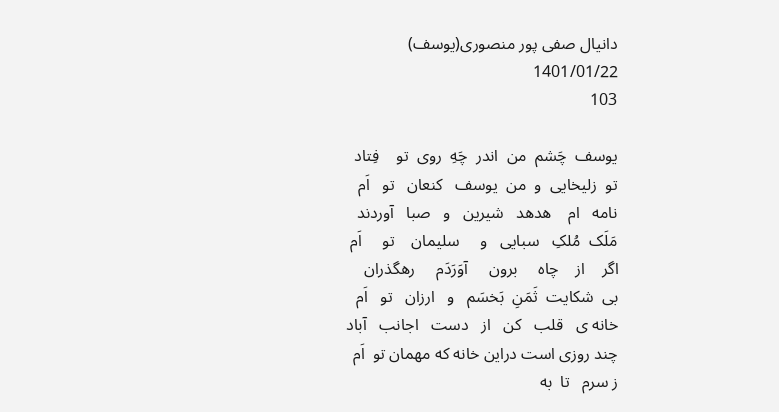دانیال صفی پور منصوری(یوسف)
1401/01/22
103

یوسف  چَشم  من  اندر  چَهِ  روی  تو    فِتاد
تو  زلیخایی  و  من  یوسف   کنعان   تو   اَم
نامه   ام    هدهد   شیرین   و   صبا   آوردند
مَلَک  مُلکِ   سبایی   و     سلیمان    تو     اَم
اگر    از    چاه     برون     آوَرَدَم     رهگذران
بی  شکایت  ثَمَنِ  بَخسَم   و   ارزان   تو   اَم
خانه ی   قلب   کن   از   دست   اجانب   آباد
چند روزی است دراین خانه که مهمان تو  اَم
ز سرم   تا  به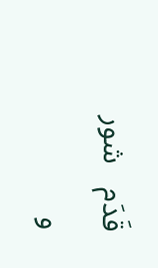قَدَم   شور   و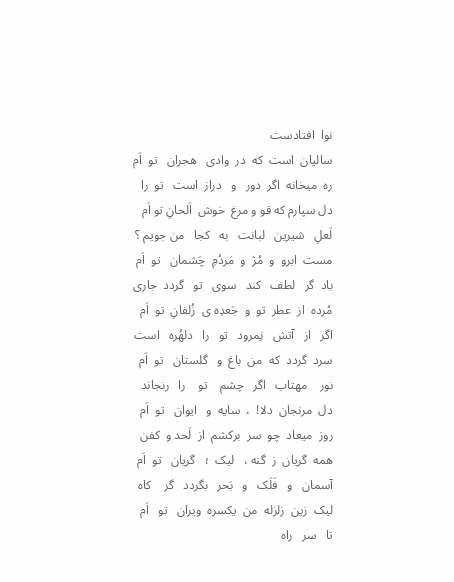نوا  افتادست
سالیان  است  که  در  وادی   هجران   تو  اَم
ره  میخانه  اگر  دور   و   دراز  است   تو  را
دل سپارم که قو و مرغ  خوش  اَلحانِ تو اَم
لَعلِ   شیرین   لبانت   به   کجا   من جویم ؟
مست  ابرو  و  مُژ  و  مَردُمِ  چَشمان   تو  اَم
باد  گر   لطف   کند   سوی   تو   گردد  جاری
مُرده  از  عطر  تو  و  جَعدِه ی  زُلفانِ  تو  اَم
اگر   از   آتش   نِمرود   تو   را   دلهُره   است
سرد  گردد  که  من  باغ  و   گلستان   تو  اَم
نور    مهتاب   اگر   چشم    تو    را   رنجاند
دل  مرنجان  دلا!  ،  سایه  و   ایوان   تو  اَم
روز  میعاد  چو  سر  برکشم  از  لَحد و  کفن
همه  گریان  ز  گنه ،   لیک  ؛   گریان   تو  اَم
آسمان   و   فَلَک   و   بَحر   بگردد   گر    کاه
لیک  زین  زلزله  من  یکسره  ویران   تو   اَم
تا   سر   راه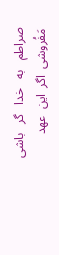صراطم   به   خدا   گر   باشی
مَفُروشی  اگر  این  عهد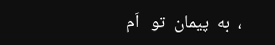،  به  پیمان  تو   اَم